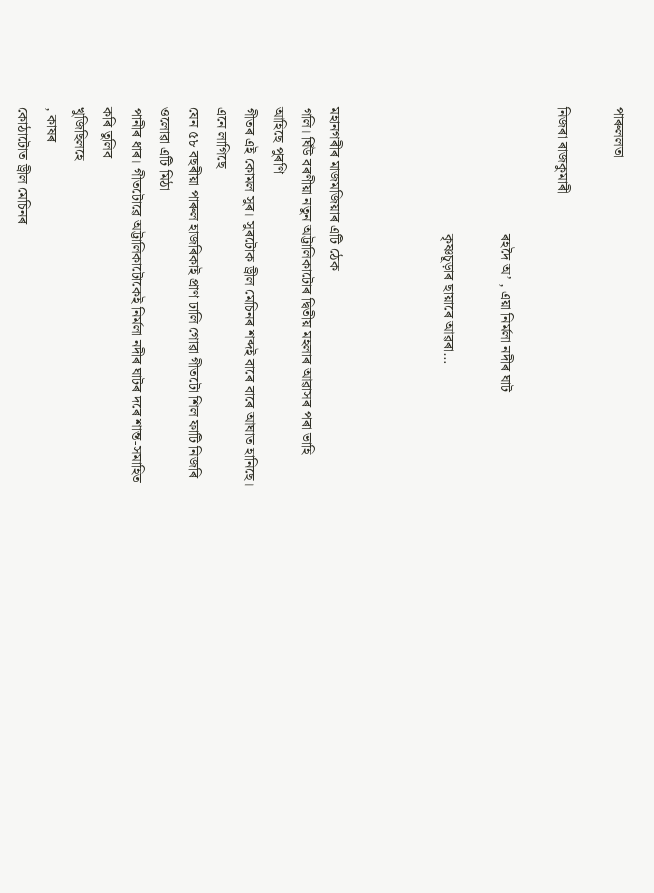পাৰুললতা

নিজৰা ৰাজকুমাৰী

                                   ৰহদৈ অ’ , এয়া নিৰ্মলা নদীৰ ঘাট

                                   কৃষ্ণচূড়াৰ ছায়াৰে আৱৰা…



মহানগৰীৰ মাজমজিয়াৰ এটি ঠেক
গলি। ঘিঁউ বৰণীয়া নতুন অট্টালিকাটোৰ দ্বিতীয় মহলাৰ আৱাসৰ পৰা ভাহি আহিছে পুৰণি
গীতৰ এই কোমল সুৰ। সুৰটোক ড্ৰীল মেচিনৰ শব্দই বাৰে বাৰে আঘাত হানিছে। এনে লাগিছে
যেন ৫৮ বছৰীয়া পাৰুল হাজৰিকাই প্ৰাণ ঢালি গোৱা গীতটো শিল ফাটি নিজৰি ওলোৱা এটি মিঠা
পানীৰ ধাৰ। গীতটোৱে অট্টালিকাটোকেই নিৰ্মলা নদীৰ ঘাটৰ দৰে শান্ত-সমাহিত কৰি তুলিব
খুজিছিলহে
, কাষৰ
কোঠাটোত ড্ৰীল মেচিনৰ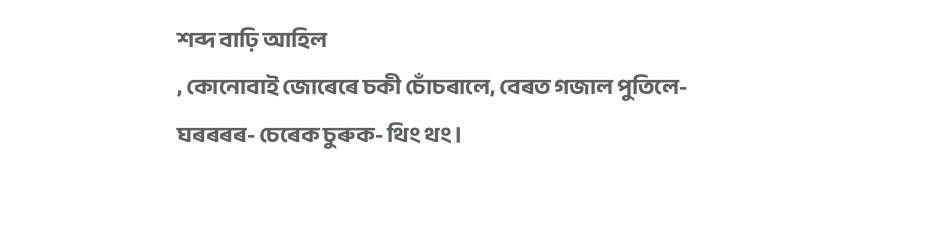শব্দ বাঢ়ি আহিল
, কোনোবাই জোৰেৰে চকী চোঁচৰালে, বেৰত গজাল পুতিলে- ঘৰৰৰৰ- চেৰেক চুৰুক- থিং থং।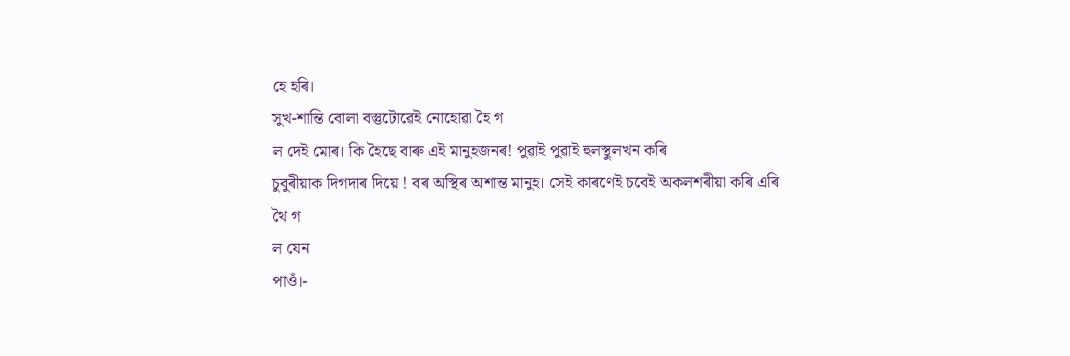হে হৰি।
সুখ-শান্তি বোলা বস্তুটোৱেই নোহোৱা হৈ গ
ল দেই মোৰ। কি হৈছে বাৰু এই মানুহজনৰ! পুৱাই পুৱাই হুলস্থুলখন কৰি
চুবুৰীয়াক দিগদাৰ দিয়ে ! বৰ অস্থিৰ অশান্ত মানুহ। সেই কাৰণেই চবেই অকলশৰীয়া কৰি এৰি
থৈ গ
ল যেন
পাওঁ।-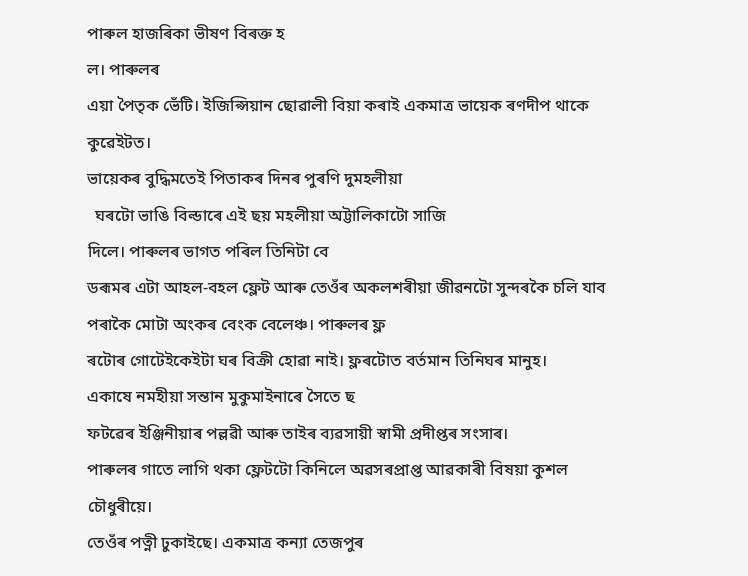পাৰুল হাজৰিকা ভীষণ বিৰক্ত হ
ল। পাৰুলৰ
এয়া পৈতৃক ভেঁটি। ইজিপ্সিয়ান ছোৱালী বিয়া কৰাই একমাত্ৰ ভায়েক ৰণদীপ থাকে কুৱেইটত।
ভায়েকৰ বুদ্ধিমতেই পিতাকৰ দিনৰ পুৰণি দুমহলীয়া
  ঘৰটো ভাঙি বিল্ডাৰে এই ছয় মহলীয়া অট্টালিকাটো সাজি
দিলে। পাৰুলৰ ভাগত পৰিল তিনিটা বে
ডৰূমৰ এটা আহল-বহল ফ্লেট আৰু তেওঁৰ অকলশৰীয়া জীৱনটো সুন্দৰকৈ চলি যাব
পৰাকৈ মোটা অংকৰ বেংক বেলেঞ্চ। পাৰুলৰ ফ্ল
ৰটোৰ গোটেইকেইটা ঘৰ বিক্ৰী হোৱা নাই। ফ্লৰটোত বৰ্তমান তিনিঘৰ মানুহ।
একাষে নমহীয়া সন্তান মুকুমাইনাৰে সৈতে ছ
ফটৱেৰ ইঞ্জিনীয়াৰ পল্লৱী আৰু তাইৰ ব্যৱসায়ী স্বামী প্ৰদীপ্তৰ সংসাৰ।
পাৰুলৰ গাতে লাগি থকা ফ্লেটটো কিনিলে অৱসৰপ্ৰাপ্ত আৱকাৰী বিষয়া কুশল চৌধুৰীয়ে।
তেওঁৰ পত্নী ঢুকাইছে। একমাত্ৰ কন্যা তেজপুৰ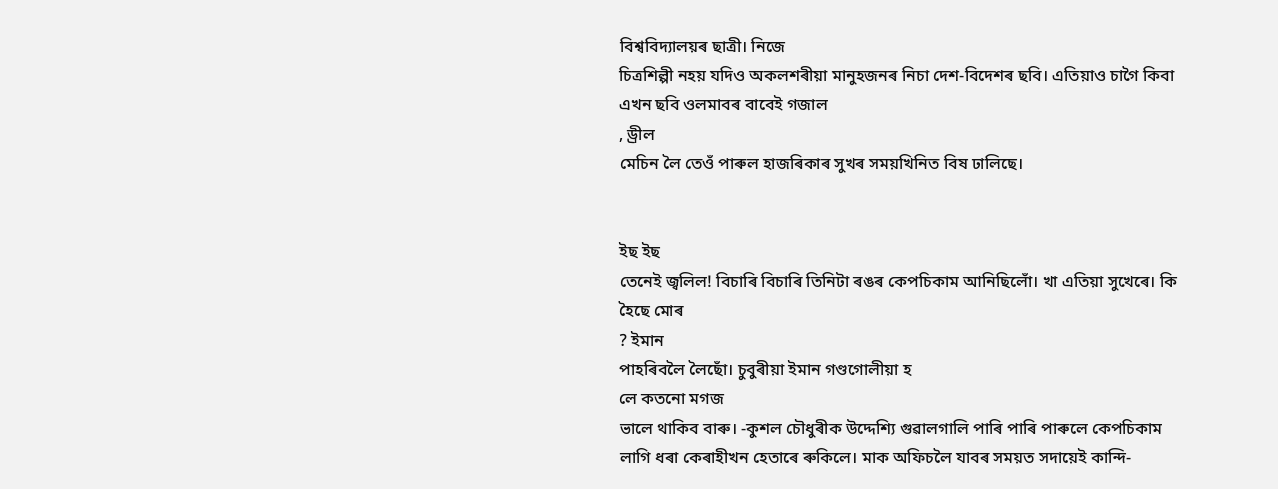বিশ্ববিদ্যালয়ৰ ছাত্ৰী। নিজে
চিত্ৰশিল্পী নহয় যদিও অকলশৰীয়া মানুহজনৰ নিচা দেশ-বিদেশৰ ছবি। এতিয়াও চাগৈ কিবা
এখন ছবি ওলমাবৰ বাবেই গজাল
, ড্ৰীল
মেচিন লৈ তেওঁ পাৰুল হাজৰিকাৰ সুখৰ সময়খিনিত বিষ ঢালিছে।


ইছ ইছ
তেনেই জ্বলিল! বিচাৰি বিচাৰি তিনিটা ৰঙৰ কেপচিকাম আনিছিলোঁ। খা এতিয়া সুখেৰে। কি
হৈছে মোৰ
? ইমান
পাহৰিবলৈ লৈছোঁ। চুবুৰীয়া ইমান গণ্ডগোলীয়া হ
লে কতনো মগজ
ভালে থাকিব বাৰু। -কুশল চৌধুৰীক উদ্দেশ্যি গুৱালগালি পাৰি পাৰি পাৰুলে কেপচিকাম
লাগি ধৰা কেৰাহীখন হেতাৰে ৰুকিলে। মাক অফিচলৈ যাবৰ সময়ত সদায়েই কান্দি-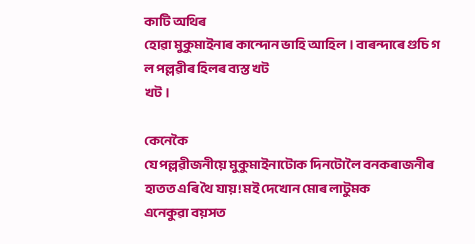কাটি অথিৰ
হোৱা মুকুমাইনাৰ কান্দোন ভাহি আহিল। বাৰন্দাৰে গুচি গ
ল পল্লৱীৰ হিলৰ ব্যস্ত খট
খট।

কেনেকৈ
যে পল্লৱীজনীয়ে মুকুমাইনাটোক দিনটোলৈ বনকৰাজনীৰ হাতত এৰি থৈ যায়! মই দেখোন মোৰ লাটুমক
এনেকুৱা বয়সত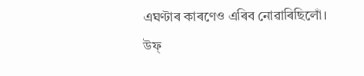এঘণ্টাৰ কাৰণেও এৰিব নোৱাৰিছিলোঁ। উফ্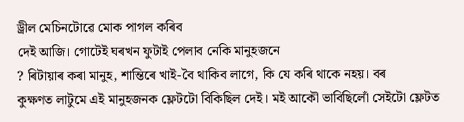ড্ৰীল মেচিনটোৱে মোক পাগল কৰিব
দেই আজি। গোটেই ঘৰখন ফুটাই পেলাব নেকি মানুহজনে
? ৰিটায়াৰ কৰা মানুহ, শান্তিৰে খাই-বৈ থাকিব লাগে, কি যে কৰি থাকে নহয়। বৰ
কুক্ষণত লাটুমে এই মানুহজনক ফ্লেটটো বিকিছিল দেই। মই আকৌ ভাবিছিলোঁ সেইটো ফ্লেটত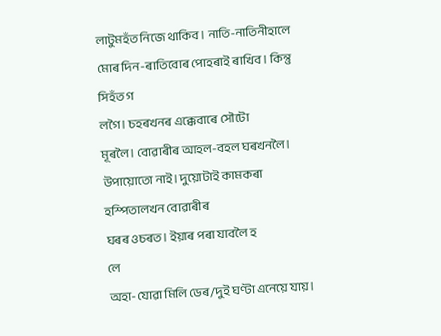লাটুমহঁত নিজে থাকিব। নাতি-নাতিনীহালে মোৰ দিন-ৰাতিবোৰ পোহৰাই ৰাখিব। কিন্তু সিহঁত গ
লগৈ। চহৰখনৰ এক্কেবাৰে সৌটো
মূৰলৈ। বোৱাৰীৰ আহল-বহল ঘৰখনলৈ। উপায়োতো নাই। দুয়োটাই কামকৰা হস্পিতালখন বোৱাৰীৰ
ঘৰৰ ওচৰত। ইয়াৰ পৰা যাবলৈ হ
লে
অহা-যোৱা মিলি ডেৰ/দুই ঘণ্টা এনেয়ে যায়।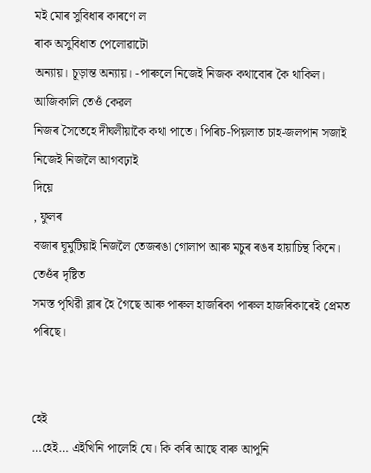মই মোৰ সুবিধাৰ কাৰণে ল
ৰাক অসুবিধাত পেলোৱাটো
অন্যায়। চূড়ান্ত অন্যায়। -পাৰুলে নিজেই নিজক কথাবোৰ কৈ থাকিল। আজিকালি তেওঁ কেৱল
নিজৰ সৈতেহে দীঘলীয়াকৈ কথা পাতে। পিৰিচ-পিয়লাত চাহ-জলপান সজাই নিজেই নিজলৈ আগবঢ়াই
দিয়ে
, ফুলৰ
বজাৰ ঘূৰ্মুটিয়াই নিজলৈ তেজৰঙা গোলাপ আৰু মচুৰ ৰঙৰ হায়াচিন্থ কিনে। তেওঁৰ দৃষ্টিত
সমস্ত পৃথিৱী ব্লাৰ হৈ গৈছে আৰু পাৰুল হাজৰিকা পাৰুল হাজৰিকাৰেই প্ৰেমত পৰিছে।


হেই
…হেই… এইখিনি পালেহি যে। কি কৰি আছে বাৰু আপুনি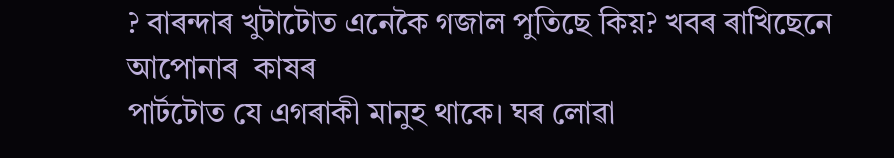? বাৰন্দাৰ খুটাটোত এনেকৈ গজাল পুতিছে কিয়? খবৰ ৰাখিছেনে আপোনাৰ  কাষৰ
পাৰ্টটোত যে এগৰাকী মানুহ থাকে। ঘৰ লোৱা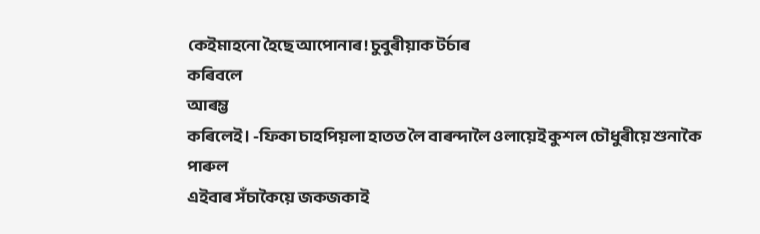কেইমাহনো হৈছে আপোনাৰ! চুবুৰীয়াক টৰ্চাৰ
কৰিবলে
আৰম্ভ
কৰিলেই। -ফিকা চাহপিয়লা হাতত লৈ বাৰন্দালৈ ওলায়েই কুশল চৌধুৰীয়ে শুনাকৈ পাৰুল
এইবাৰ সঁচাকৈয়ে জকজকাই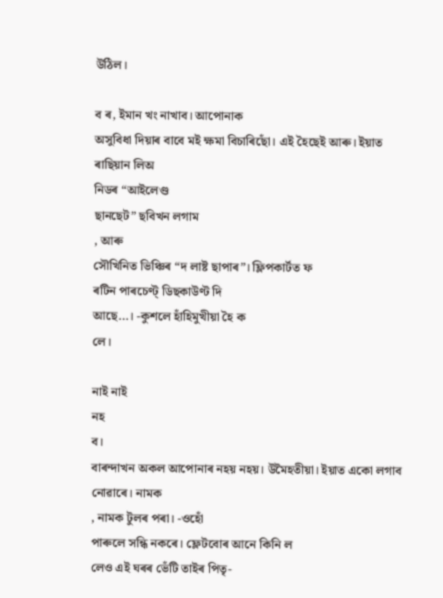উঠিল।

ব ৰ, ইমান খং নাখাব। আপোনাক
অসুবিধা দিয়াৰ বাবে মই ক্ষমা বিচাৰিছোঁ। এই হৈছেই আৰু। ইয়াত ৰাছিয়ান লিঅ
নিডৰ “আইলেণ্ড
ছানছেট” ছবিখন লগাম
, আৰু
সৌখিনিত ভিঞ্চিৰ “দ লাষ্ট ছাপাৰ”। ফ্লিপকাৰ্টত ফ
ৰটিন পাৰচেণ্ট্ ডিছকাউণ্ট দি
আছে…। -কুশলে হাঁহিমুখীয়া হৈ ক
লে।

নাই নাই
নহ
ব।
বাৰন্দাখন অকল আপোনাৰ নহয় নহয়। উমৈহতীয়া। ইয়াত একো লগাব নোৱাৰে। নামক
, নামক টুলৰ পৰা। -ওহোঁ
পাৰুলে সন্ধি নকৰে। ফ্লেটবোৰ আনে কিনি ল
লেও এই ঘৰৰ ভেঁটি তাইৰ পিতৃ-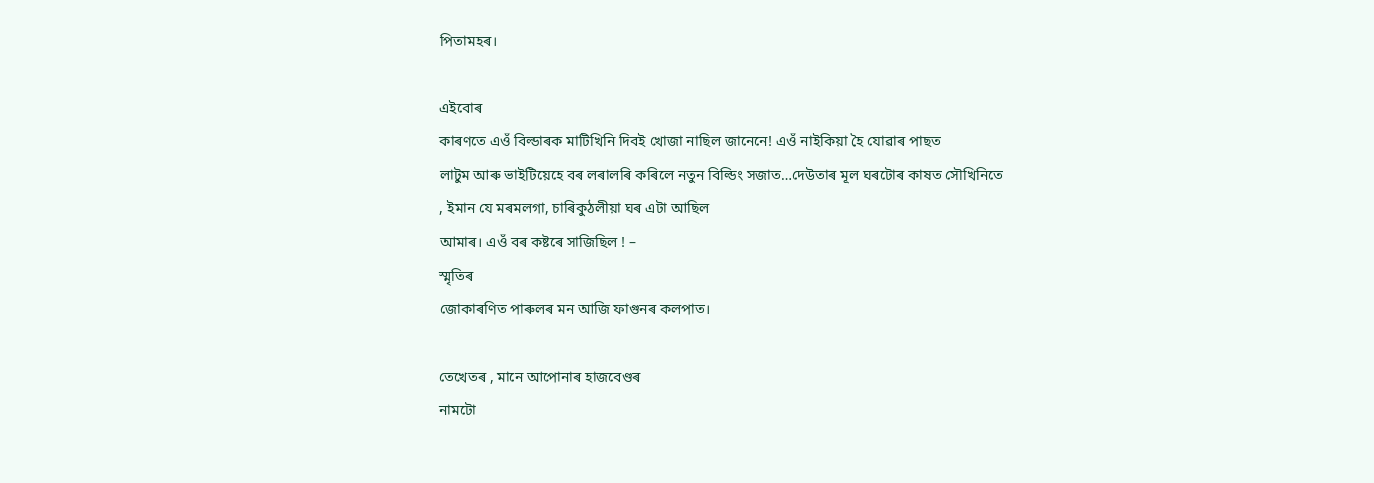পিতামহৰ।

এইবোৰ
কাৰণতে এওঁ বিল্ডাৰক মাটিখিনি দিবই খোজা নাছিল জানেনে! এওঁ নাইকিয়া হৈ যোৱাৰ পাছত
লাটুম আৰু ভাইটিয়েহে বৰ লৰালৰি কৰিলে নতুন বিল্ডিং সজাত…দেউতাৰ মূল ঘৰটোৰ কাষত সৌখিনিতে
, ইমান যে মৰমলগা, চাৰিকুঠলীয়া ঘৰ এটা আছিল
আমাৰ। এওঁ বৰ কষ্টৰে সাজিছিল ! –
স্মৃতিৰ
জোকাৰণিত পাৰুলৰ মন আজি ফাগুনৰ কলপাত।

তেখেতৰ , মানে আপোনাৰ হাজবেণ্ডৰ
নামটো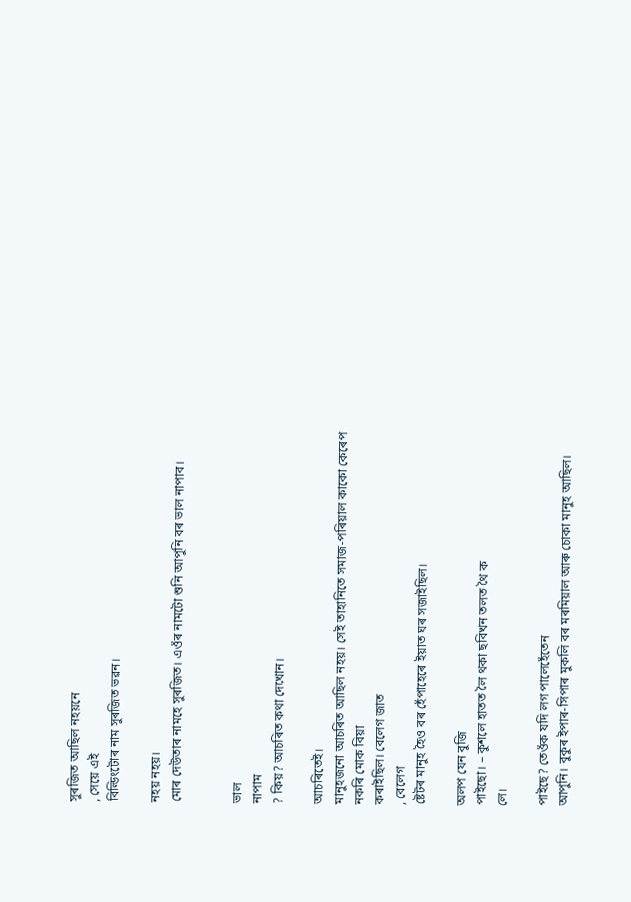সুৰজিত আছিল নহয়নে
, সেয়ে এই
বিল্ডিংটোৰ নাম সুৰজিত ভৱন।

নহয় নহয়।
মোৰ দেউতাৰ নামহে সুৰজিত। এওঁৰ নামটো শুনি আপুনি বৰ ভাল নাপাব।


ভাল
নাপাম
? কিয়? আচৰিত কথা দেখোন।

আচৰিতেই।
মানুহজনো আচৰিত আছিল নহয়। সেই তাহানিতে সমাজ-পৰিয়াল কাকো কেৰেপ নকৰি মোক বিয়া
কৰাইছিল। বেলেগ জাত
, বেলেগ
ষ্টেটৰ মানুহ হৈও বৰ হেঁপাহেৰে ইয়াত ঘৰ সজাইছিল।

অলপ যেন বুজি
পাইছো। – কুশলে হাতত লৈ থকা ছবিখন তলত থৈ ক
লে।

পাইছে? তেওঁক যদি লগ পালেহেঁতেন
আপুনি। বুকুৰ ইপাৰ-সিপাৰ মুকলি বৰ মৰমিয়াল আৰু চোকা মানুহ আছিল।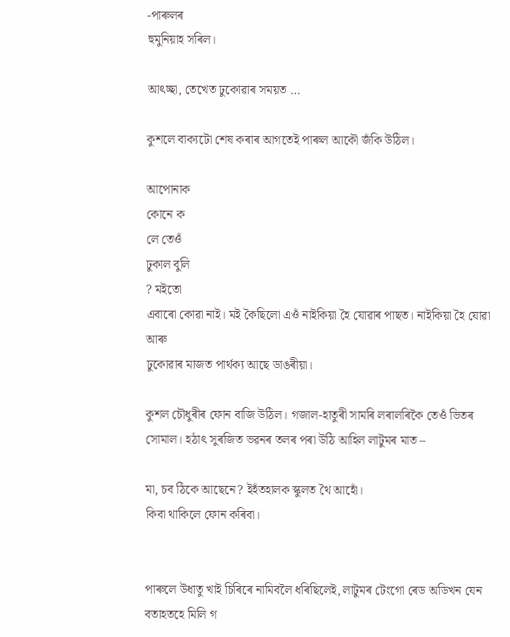-পাৰুলৰ
হুমুনিয়াহ সৰিল।

আৎচ্ছা, তেখেত ঢুকোৱাৰ সময়ত …

কুশলে বাক্যটো শেষ কৰাৰ আগতেই পাৰুল আকৌ জঁকি উঠিল।

আপোনাক
কোনে ক
লে তেওঁ
ঢুকাল বুলি
? মইতো
এবাৰো কোৱা নাই। মই কৈছিলো এওঁ নাইকিয়া হৈ যোৱাৰ পাছত। নাইকিয়া হৈ যোৱা আৰু
ঢুকোৱাৰ মাজত পাৰ্থক্য আছে ডাঙৰীয়া।

কুশল চৌধুৰীৰ ফোন বাজি উঠিল। গজাল-হাতুৰী সামৰি লৰালৰিকৈ তেওঁ ভিতৰ
সোমাল। হঠাৎ সুৰজিত ভৱনৰ তলৰ পৰা উঠি আহিল লাটুমৰ মাত –

মা, চব ঠিকে আছেনে? ইহঁতহালক স্কুলত থৈ আহোঁ।
কিবা থাকিলে ফোন কৰিবা।


পাৰুলে উধাতু খাই চিৰিৰে নামিবলৈ ধৰিছিলেই, লাটুমৰ টেংগো ৰেড অডিখন যেন
বতাহতহে মিলি গ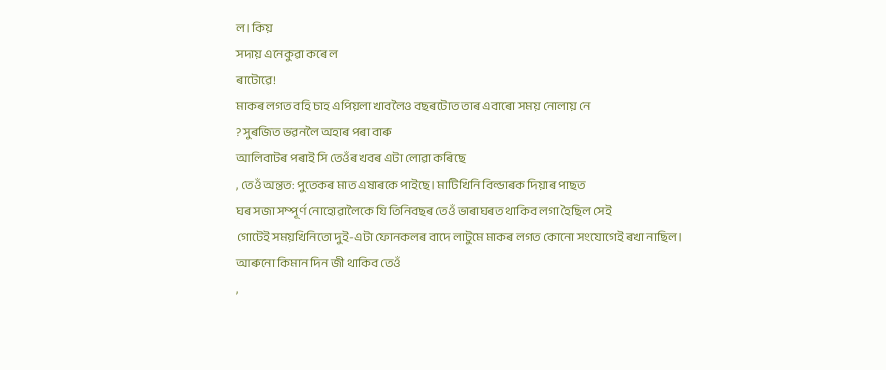ল। কিয়
সদায় এনেকুৱা কৰে ল
ৰাটোৱে!
মাকৰ লগত বহি চাহ এপিয়লা খাবলৈও বছৰটোত তাৰ এবাৰো সময় নোলায় নে
? সুৰজিত ভৱনলৈ অহাৰ পৰা বাৰু
আলিবাটৰ পৰাই সি তেওঁৰ খবৰ এটা লোৱা কৰিছে
, তেওঁ অন্তত: পুতেকৰ মাত এষাৰকে পাইছে। মাটিখিনি বিল্ডাৰক দিয়াৰ পাছত
ঘৰ সজা সম্পূৰ্ণ নোহোৱালৈকে যি তিনিবছৰ তেওঁ ভাৰাঘৰত থাকিব লগা হৈছিল সেই
গোটেই সময়খিনিতো দুই-এটা ফোনকলৰ বাদে লাটুমে মাকৰ লগত কোনো সংযোগেই ৰখা নাছিল।
আৰুনো কিমান দিন জী থাকিব তেওঁ
,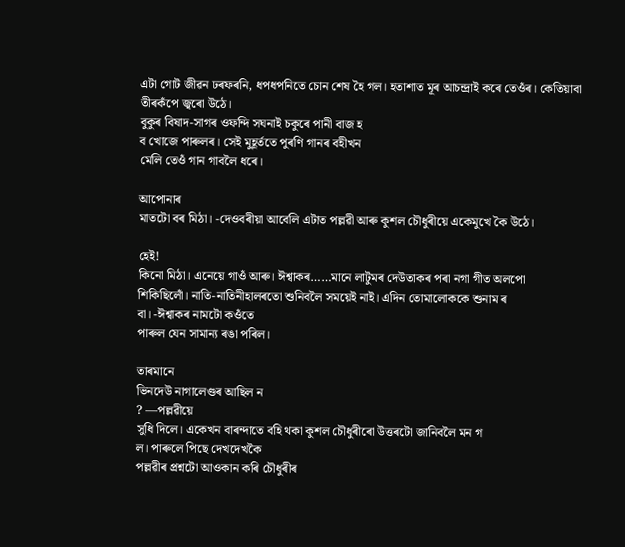এটা গোট জীৱন ঢৰফৰনি, ধপধপনিতে চোন শেষ হৈ গল। হতাশাত মূৰ আচন্দ্ৰাই কৰে তেওঁৰ। কেতিয়াবা তীৰকঁপে জ্বৰো উঠে।
বুকুৰ বিষাদ-সাগৰ ওফন্দি সঘনাই চকুৰে পানী বাজ হ
ব খোজে পাৰুলৰ। সেই মুহূৰ্ততে পুৰণি গানৰ বহীখন
মেলি তেওঁ গান গাবলৈ ধৰে।

আপোনাৰ
মাতটো বৰ মিঠা। -দেওবৰীয়া আবেলি এটাত পল্লৱী আৰু কুশল চৌধুৰীয়ে একেমুখে কৈ উঠে।

হেই!
কিনো মিঠা। এনেয়ে গাওঁ আৰু। ঈশ্বাকৰ……মানে লাটুমৰ দেউতাকৰ পৰা নগা গীত অলপো
শিকিছিলোঁ। নাতি-নাতিনীহালৰতো শুনিবলৈ সময়েই নাই। এদিন তোমালোককে শুনাম ৰ
বা। -ঈশ্বাকৰ নামটো কওঁতে
পাৰুল যেন সামান্য ৰঙা পৰিল।

তাৰমানে
ভিনদেউ নাগালেণ্ডৰ আছিল ন
? —পল্লৱীয়ে
সুধি দিলে। একেখন বাৰন্দাতে বহি থকা কুশল চৌধুৰীৰো উত্তৰটো জানিবলৈ মন গ
ল। পাৰুলে পিছে দেখদেখকৈ
পল্লৱীৰ প্ৰশ্নটো আওকান কৰি চৌধুৰীৰ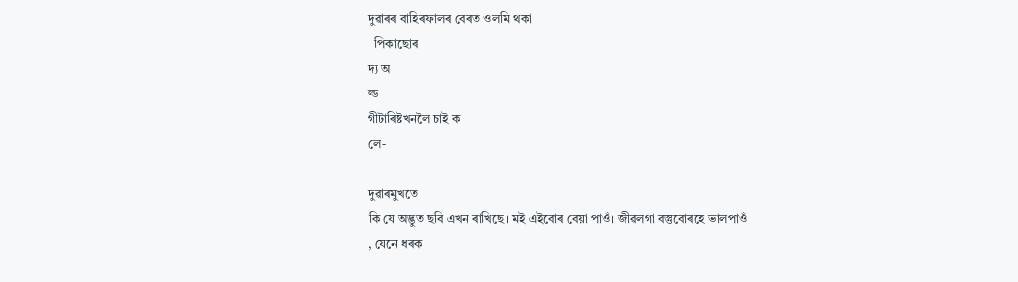দুৱাৰৰ বাহিৰফালৰ বেৰত ওলমি থকা
  পিকাছোৰ
দ্য অ
ল্ড
গীটাৰিষ্টখনলৈ চাই ক
লে-

দুৱাৰমুখতে
কি যে অদ্ভুত ছবি এখন ৰাখিছে। মই এইবোৰ বেয়া পাওঁ। জীৱলগা বস্তুবোৰহে ভালপাওঁ
, যেনে ধৰক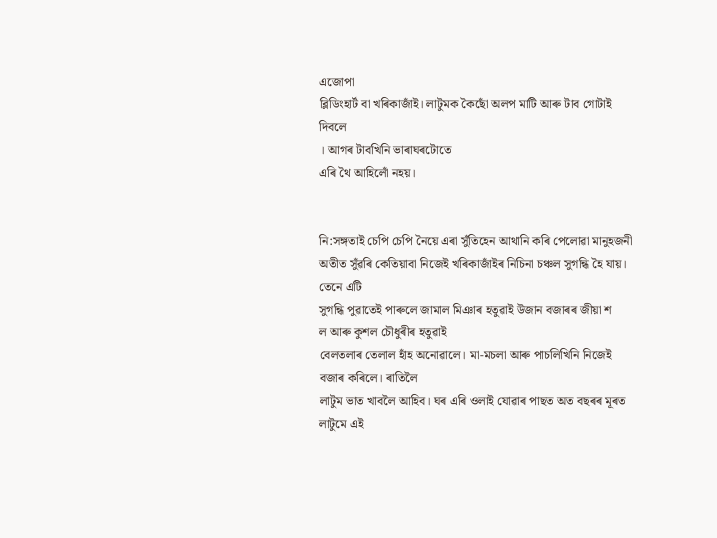এজোপা
ব্লিডিংহাৰ্ট বা খৰিকাজাঁই। লাটুমক কৈছোঁ অলপ মাটি আৰু টাব গোটাই দিবলে
। আগৰ টাবখিনি ভাৰাঘৰটোতে
এৰি থৈ আহিলোঁ নহয়।


নি:সঙ্গতাই চেপি চেপি নৈয়ে এৰা সুঁতিহেন আথানি কৰি পেলোৱা মানুহজনী
অতীত সুঁৱৰি কেতিয়াবা নিজেই খৰিকাজাঁইৰ নিচিনা চঞ্চল সুগন্ধি হৈ যায়। তেনে এটি
সুগন্ধি পুৱাতেই পাৰুলে জামাল মিঞাৰ হতুৱাই উজান বজাৰৰ জীয়া শ
ল আৰু কুশল চৌধুৰীৰ হতুৱাই
বেলতলাৰ তেলাল হাঁহ অনোৱালে। মা-মচলা আৰু পাচলিখিনি নিজেই বজাৰ কৰিলে। ৰাতিলৈ
লাটুম ভাত খাবলৈ আহিব। ঘৰ এৰি ওলাই যোৱাৰ পাছত অত বছৰৰ মূৰত লাটুমে এই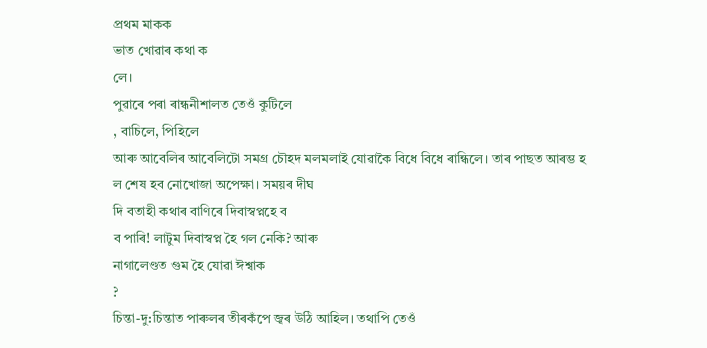প্ৰথম মাকক
ভাত খোৱাৰ কথা ক
লে।
পুৱাৰে পৰা ৰান্ধনীশালত তেওঁ কুটিলে
, বাচিলে, পিহিলে
আৰু আবেলিৰ আবেলিটো সমগ্ৰ চৌহদ মলমলাই যোৱাকৈ বিধে বিধে ৰান্ধিলে। তাৰ পাছত আৰম্ভ হ
ল শেষ হব নোখোজা অপেক্ষা। সময়ৰ দীঘ
দি বতাহী কথাৰ বাণিৰে দিবাস্বপ্নহে ব
ব পাৰি! লাটুম দিবাস্বপ্ন হৈ গল নেকি? আৰু
নাগালেণ্ডত গুম হৈ যোৱা ঈশ্বাক
?
চিন্তা-দু:চিন্তাত পাৰুলৰ তীৰকঁপে জ্বৰ উঠি আহিল। তথাপি তেওঁ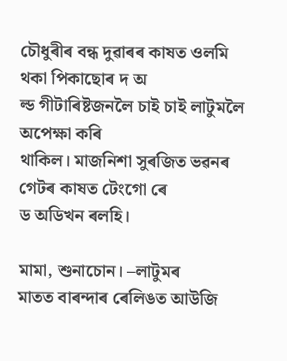চৌধুৰীৰ বন্ধ দুৱাৰৰ কাষত ওলমি থকা পিকাছোৰ দ অ
ল্ড গীটাৰিষ্টজনলৈ চাই চাই লাটুমলৈ অপেক্ষা কৰি
থাকিল। মাজনিশা সুৰজিত ভৱনৰ গেটৰ কাষত টেংগো ৰে
ড অডিখন ৰলহি।

মামা, শুনাচোন। –লাটুমৰ
মাতত বাৰন্দাৰ ৰেলিঙত আউজি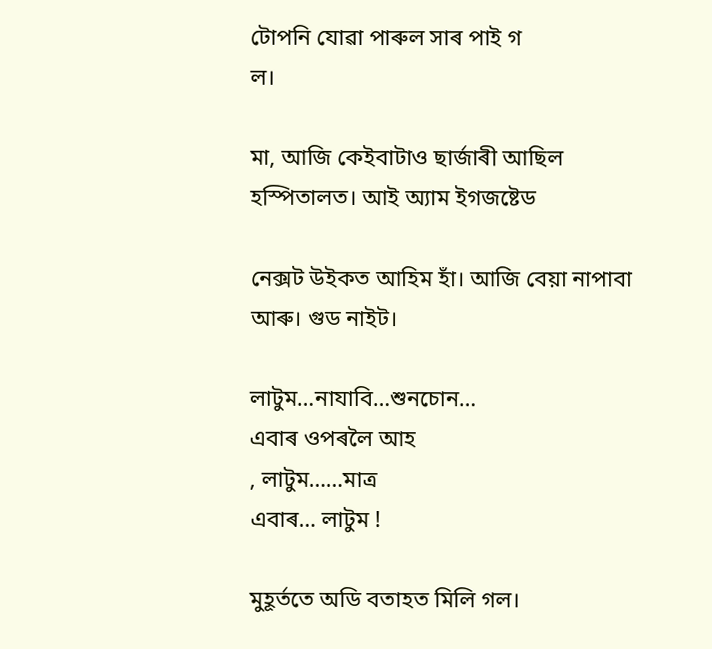টোপনি যোৱা পাৰুল সাৰ পাই গ
ল।

মা, আজি কেইবাটাও ছাৰ্জাৰী আছিল
হস্পিতালত। আই অ্যাম ইগজষ্টেড

নেক্সট উইকত আহিম হাঁ। আজি বেয়া নাপাবা আৰু। গুড নাইট।

লাটুম…নাযাবি…শুনচোন…
এবাৰ ওপৰলৈ আহ
, লাটুম……মাত্ৰ
এবাৰ… লাটুম !

মুহূৰ্ততে অডি বতাহত মিলি গল।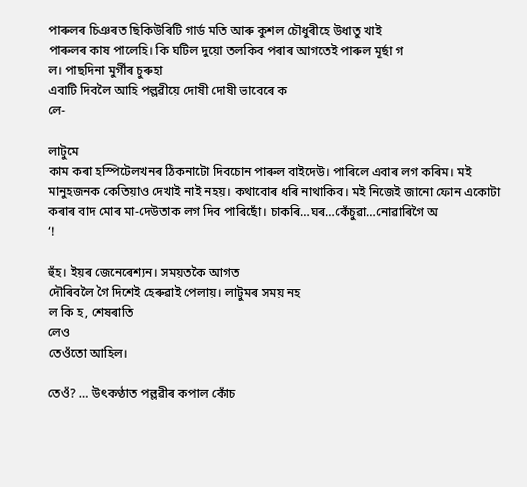পাৰুলৰ চিঞৰত ছিকিউৰিটি গাৰ্ড মতি আৰু কুশল চৌধুৰীহে উধাতু খাই
পাৰুলৰ কাষ পালেহি। কি ঘটিল দুয়ো তলকিব পৰাৰ আগতেই পাৰুল মূৰ্ছা গ
ল। পাছদিনা মুৰ্গীৰ চুৰুহা
এবাটি দিবলৈ আহি পল্লৱীয়ে দোষী দোষী ভাবেৰে ক
লে-

লাটুমে
কাম কৰা হস্পিটেলখনৰ ঠিকনাটো দিবচোন পাৰুল বাইদেউ। পাৰিলে এবাৰ লগ কৰিম। মই
মানুহজনক কেতিয়াও দেখাই নাই নহয়। কথাবোৰ ধৰি নাথাকিব। মই নিজেই জানো ফোন একোটা
কৰাৰ বাদ মোৰ মা-দেউতাক লগ দিব পাৰিছোঁ। চাকৰি…ঘৰ…কেঁচুৱা…নোৱাৰিগৈ অ
‘!

হুঁহ। ইয়ৰ জেনেৰেশ্যন। সময়তকৈ আগত
দৌৰিবলৈ গৈ দিশেই হেৰুৱাই পেলায়। লাটুমৰ সময় নহ
ল কি হ, শেষৰাতি
লেও
তেওঁতো আহিল।

তেওঁ? … উৎকণ্ঠাত পল্লৱীৰ কপাল কোঁচ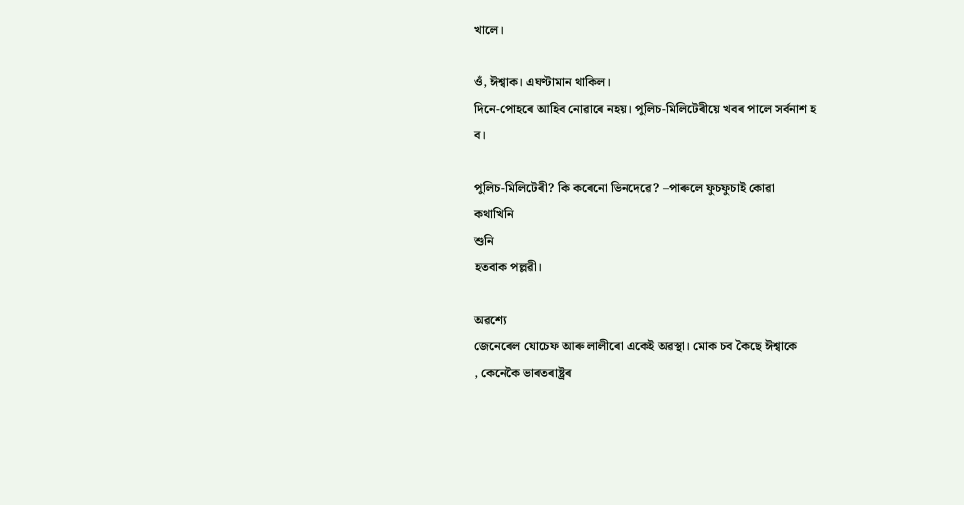খালে।

ওঁ, ঈশ্বাক। এঘণ্টামান থাকিল।
দিনে-পোহৰে আহিব নোৱাৰে নহয়। পুলিচ-মিলিটেৰীয়ে খবৰ পালে সৰ্বনাশ হ
ব।

পুলিচ-মিলিটেৰী? কি কৰেনো ভিনদেৱে? –পাৰুলে ফুচফুচাই কোৱা
কথাখিনি
শুনি
হতবাক পল্লৱী।

অৱশ্যে
জেনেৰেল যোচেফ আৰু লালীৰো একেই অৱস্থা। মোক চব কৈছে ঈশ্বাকে
, কেনেকৈ ভাৰতৰাষ্ট্ৰৰ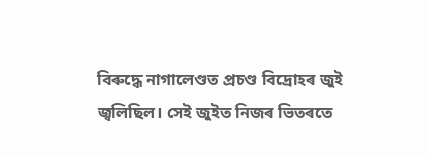বিৰুদ্ধে নাগালেণ্ডত প্ৰচণ্ড বিদ্ৰোহৰ জুই জ্বলিছিল। সেই জুইত নিজৰ ভিতৰতে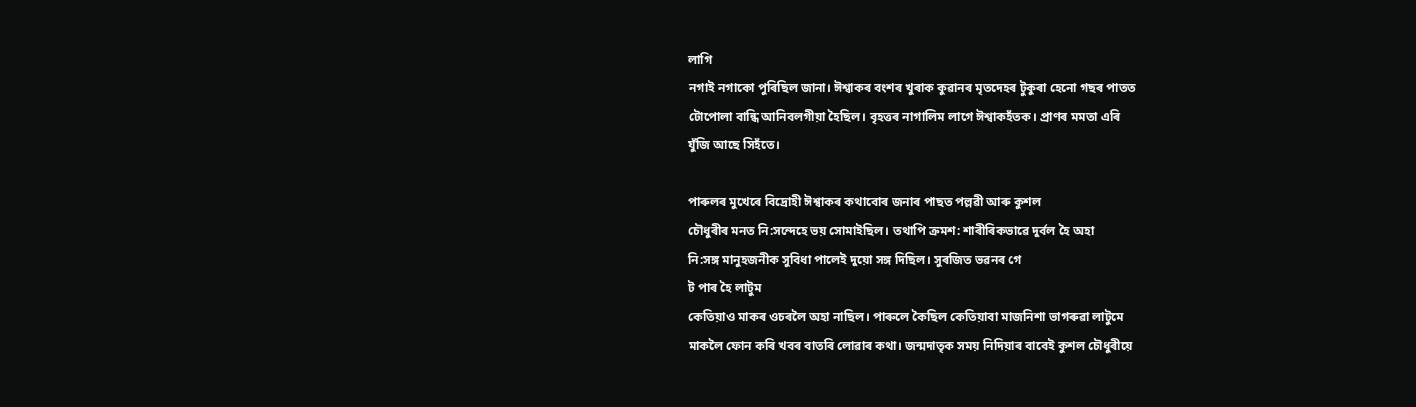লাগি
নগাই নগাকো পুৰিছিল জানা। ঈশ্বাকৰ বংশৰ খুৰাক কুৱানৰ মৃতদেহৰ টুকুৰা হেনো গছৰ পাতত
টোপোলা বান্ধি আনিবলগীয়া হৈছিল। বৃহত্তৰ নাগালিম লাগে ঈশ্বাকহঁতক। প্ৰাণৰ মমতা এৰি
যুঁজি আছে সিহঁতে।

পাৰুলৰ মুখেৰে বিদ্ৰোহী ঈশ্বাকৰ কথাবোৰ জনাৰ পাছত পল্লৱী আৰু কুশল
চৌধুৰীৰ মনত নি:সন্দেহে ভয় সোমাইছিল। তথাপি ক্ৰমশ: শাৰীৰিকভাৱে দুৰ্বল হৈ অহা
নি:সঙ্গ মানুহজনীক সুবিধা পালেই দুয়ো সঙ্গ দিছিল। সুৰজিত ভৱনৰ গে
ট পাৰ হৈ লাটুম
কেতিয়াও মাকৰ ওচৰলৈ অহা নাছিল। পাৰুলে কৈছিল কেতিয়াবা মাজনিশা ভাগৰুৱা লাটুমে
মাকলৈ ফোন কৰি খবৰ বাতৰি লোৱাৰ কথা। জন্মদাতৃক সময় নিদিয়াৰ বাবেই কুশল চৌধুৰীয়ে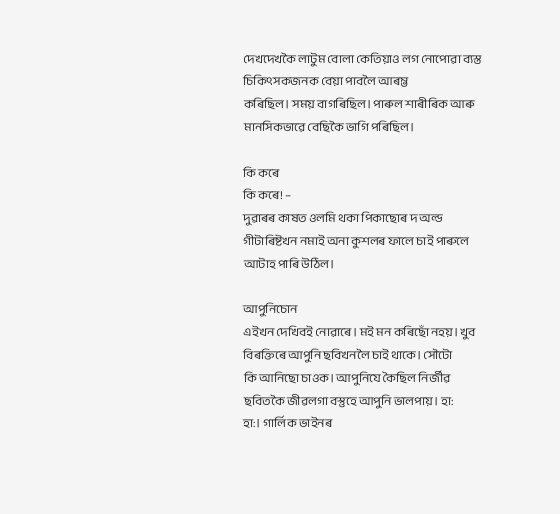দেখদেখকৈ লাটুম বোলা কেতিয়াও লগ নোপোৱা ব্যস্ত চিকিৎসকজনক বেয়া পাবলৈ আৰম্ভ
কৰিছিল। সময় বাগৰিছিল। পাৰুল শাৰীৰিক আৰু মানসিকভাৱে বেছিকৈ ভাগি পৰিছিল।

কি কৰে
কি কৰে! –
দুৱাৰৰ কাষত ওলমি থকা পিকাছোৰ দ অল্ড গীটাৰিষ্টখন নমাই অনা কুশলৰ ফালে চাই পাৰুলে
আটাহ পাৰি উঠিল।

আপুনিচোন
এইখন দেখিবই নোৱাৰে। মই মন কৰিছোঁ নহয়। খুব বিৰক্তিৰে আপুনি ছবিখনলৈ চাই থাকে। সৌটো
কি আনিছো চাওক। আপুনিযে কৈছিল নিৰ্জীৱ ছবিতকৈ জীৱলগা বস্তুহে আপুনি ভালপায়। হা:
হা:। গাৰ্লিক ভাইনৰ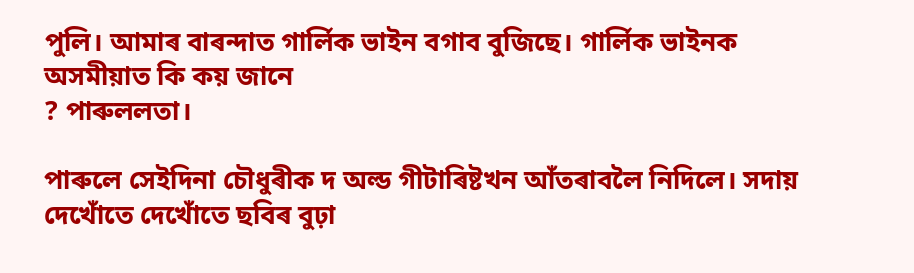পুলি। আমাৰ বাৰন্দাত গাৰ্লিক ভাইন বগাব বুজিছে। গাৰ্লিক ভাইনক
অসমীয়াত কি কয় জানে
? পাৰুললতা।

পাৰুলে সেইদিনা চৌধুৰীক দ অল্ড গীটাৰিষ্টখন আঁতৰাবলৈ নিদিলে। সদায় দেখোঁতে দেখোঁতে ছবিৰ বুঢ়া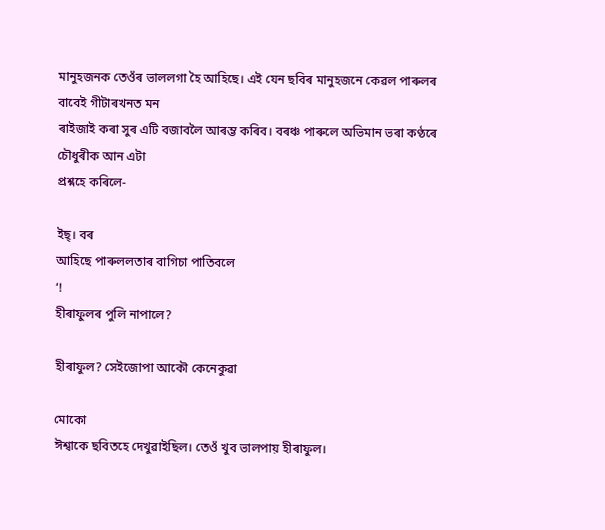মানুহজনক তেওঁৰ ভাললগা হৈ আহিছে। এই যেন ছবিৰ মানুহজনে কেৱল পাৰুলৰ বাবেই গীটাৰখনত মন
ৰাইজাই কৰা সুৰ এটি বজাবলৈ আৰম্ভ কৰিব। বৰঞ্চ পাৰুলে অভিমান ভৰা কণ্ঠৰে চৌধুৰীক আন এটা
প্ৰশ্নহে কৰিলে-

ইছ্। বৰ
আহিছে পাৰুললতাৰ বাগিচা পাতিবলে
‘!
হীৰাফুলৰ পুলি নাপালে?

হীৰাফুল? সেইজোপা আকৌ কেনেকুৱা

মোকো
ঈশ্বাকে ছবিতহে দেখুৱাইছিল। তেওঁ খুব ভালপায় হীৰাফুল।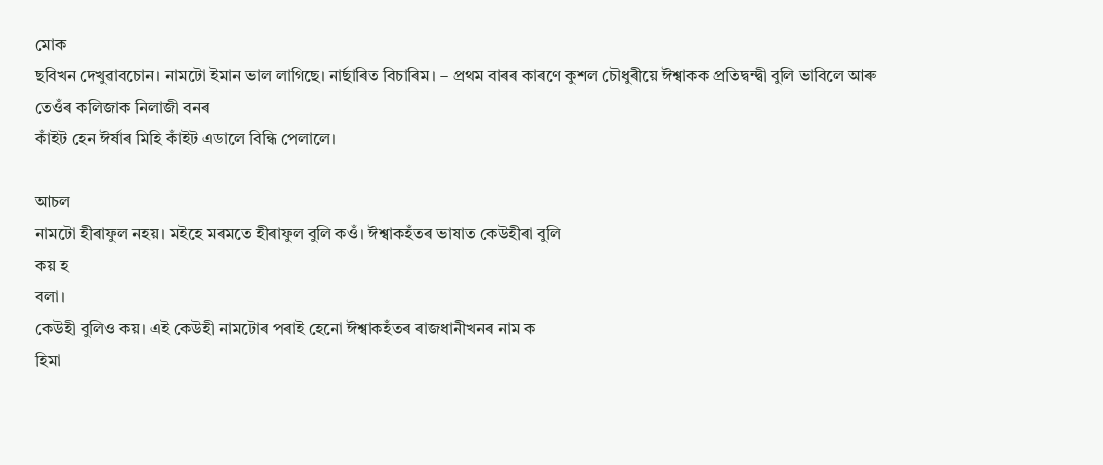মোক
ছবিখন দেখুৱাবচোন। নামটো ইমান ভাল লাগিছে। নাৰ্ছাৰিত বিচাৰিম। – প্ৰথম বাৰৰ কাৰণে কুশল চৌধুৰীয়ে ঈশ্বাকক প্ৰতিদ্বন্দ্বী বুলি ভাবিলে আৰু তেওঁৰ কলিজাক নিলাজী বনৰ
কাঁইট হেন ঈৰ্ষাৰ মিহি কাঁইট এডালে বিন্ধি পেলালে।

আচল
নামটো হীৰাফুল নহয়। মইহে মৰমতে হীৰাফুল বুলি কওঁ। ঈশ্বাকহঁতৰ ভাষাত কেউহীৰা বুলি
কয় হ
বলা।
কেউহী বুলিও কয়। এই কেউহী নামটোৰ পৰাই হেনো ঈশ্বাকহঁতৰ ৰাজধানীখনৰ নাম ক
হিমা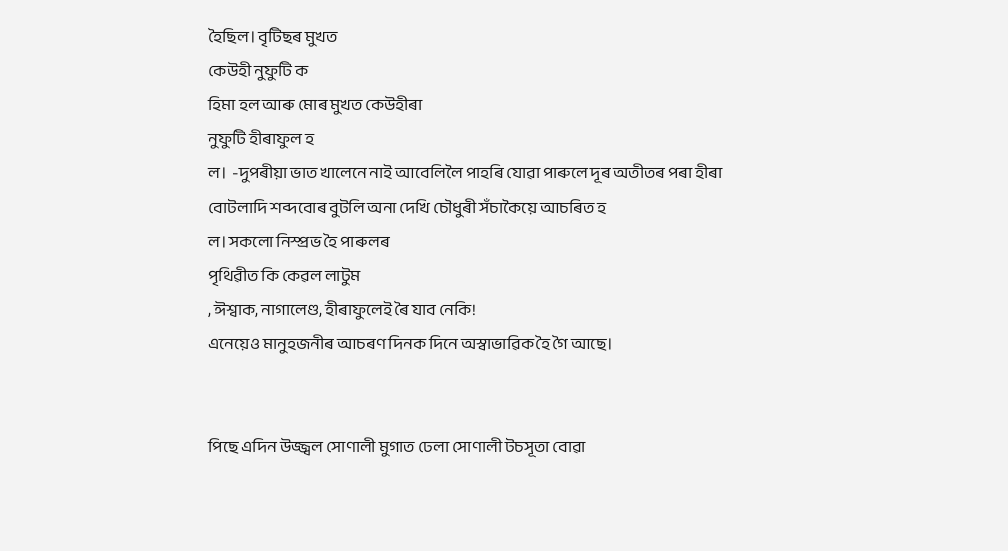হৈছিল। বৃটিছৰ মুখত
কেউহী নুফুটি ক
হিমা হল আৰু মোৰ মুখত কেউহীৰা
নুফুটি হীৰাফুল হ
ল।  -দুপৰীয়া ভাত খালেনে নাই আবেলিলৈ পাহৰি যোৱা পাৰুলে দূৰ অতীতৰ পৰা হীৰা
বোটলাদি শব্দবোৰ বুটলি অনা দেখি চৌধুৰী সঁচাকৈয়ে আচৰিত হ
ল। সকলো নিস্প্ৰভ হৈ পাৰুলৰ
পৃথিৱীত কি কেৱল লাটুম
, ঈশ্বাক, নাগালেণ্ড, হীৰাফুলেই ৰৈ যাব নেকি!
এনেয়েও মানুহজনীৰ আচৰণ দিনক দিনে অস্বাভাৱিক হৈ গৈ আছে।


পিছে এদিন উজ্জ্বল সোণালী মুগাত ঢেলা সোণালী টচসূতা বোৱা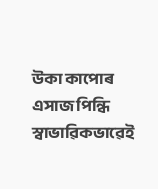উকা কাপোৰ
এসাজ পিন্ধি স্বাভাৱিকভাৱেই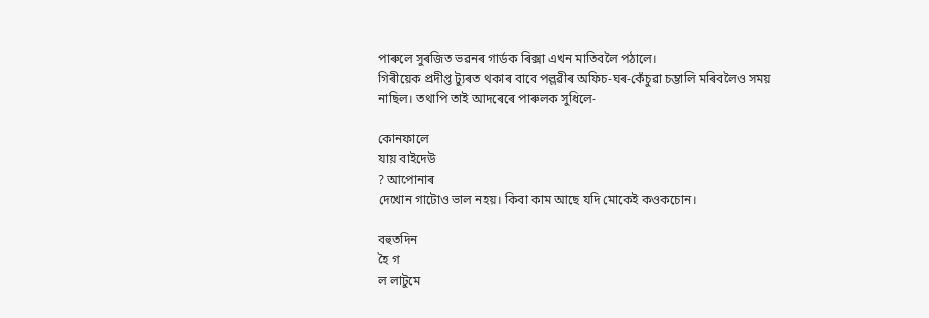পাৰুলে সুৰজিত ভৱনৰ গাৰ্ডক ৰিক্সা এখন মাতিবলৈ পঠালে।
গিৰীয়েক প্ৰদীপ্ত ট্যুৰত থকাৰ বাবে পল্লৱীৰ অফিচ-ঘৰ-কেঁচুৱা চম্ভালি মৰিবলৈও সময়
নাছিল। তথাপি তাই আদৰেৰে পাৰুলক সুধিলে-

কোনফালে
যায় বাইদেউ
? আপোনাৰ
দেখোন গাটোও ভাল নহয়। কিবা কাম আছে যদি মোকেই কওকচোন।

বহুতদিন
হৈ গ
ল লাটুমে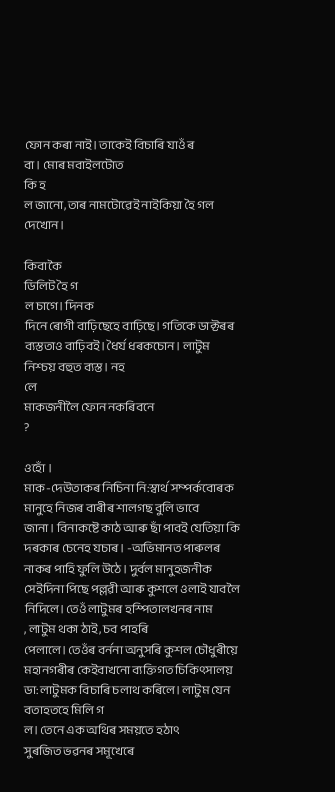ফোন কৰা নাই। তাকেই বিচাৰি যাওঁ ৰ
বা। মোৰ মবাইলটোত
কি হ
ল জানো, তাৰ নামটোৱেই নাইকিয়া হৈ গল দেখোন।

কিবাকৈ
ডিলিট হৈ গ
ল চাগে। দিনক
দিনে ৰোগী বাঢ়িছেহে বাঢ়িছে। গতিকে ডাক্টৰৰ ব্যস্ততাও বাঢ়িবই। ধৈৰ্য ধৰকচোন। লাটুম
নিশ্চয় বহুত ব্যস্ত। নহ
লে
মাকজনীলৈ ফোন নকৰিবনে
?

ওহোঁ ।
মাক-দেউতাকৰ নিচিনা নি:স্বাৰ্থ সম্পৰ্কবোৰক মানুহে নিজৰ বাৰীৰ শালগছ বুলি ভাবে
জানা। বিনাকষ্টে কাঠ আৰু ছাঁ পাবই যেতিয়া কি দৰকাৰ চেনেহ যচাৰ। -অভিমানত পাৰুলৰ
নাকৰ পাহি ফুলি উঠে। দুৰ্বল মানুহজনীক সেইদিনা পিছে পল্লৱী আৰু কুশলে ওলাই যাবলৈ
নিদিলে। তেওঁ লাটুমৰ হস্পিতালখনৰ নাম
, লাটুম থকা ঠাই, চব পাহৰি
পেলালে। তেওঁৰ বৰ্ননা অনুসৰি কুশল চৌধুৰীয়ে মহানগৰীৰ কেইবাখনো ব্যক্তিগত চিকিৎসালয়
ডা: লাটুমক বিচাৰি চলাথ কৰিলে। লাটুম যেন বতাহতহে মিলি গ
ল। তেনে এক অথিৰ সময়তে হঠাৎ
সুৰজিত ভৱনৰ সমূখেৰে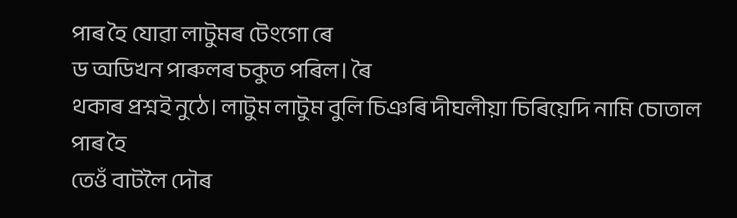পাৰ হৈ যোৱা লাটুমৰ টেংগো ৰে
ড অডিখন পাৰুলৰ চকুত পৰিল। ৰৈ
থকাৰ প্ৰশ্নই নুঠে। লাটুম লাটুম বুলি চিঞৰি দীঘলীয়া চিৰিয়েদি নামি চোতাল পাৰ হৈ
তেওঁ বাটলৈ দৌৰ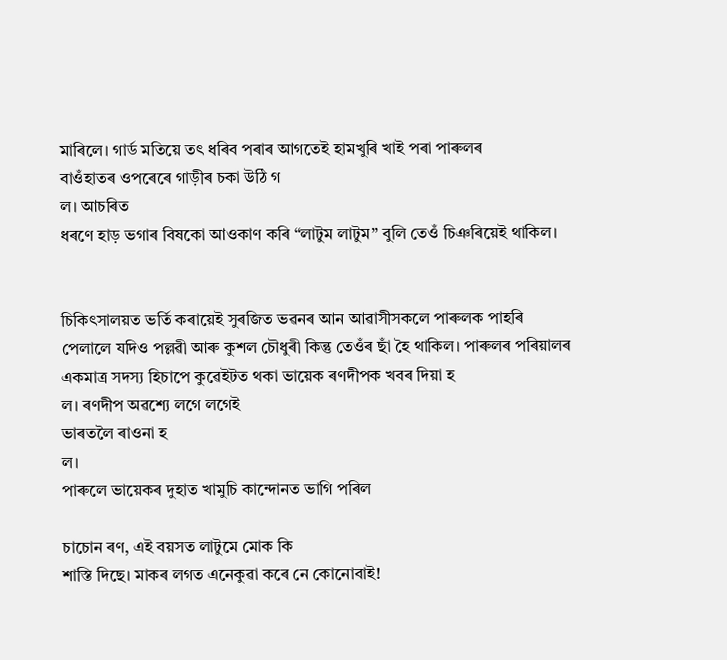মাৰিলে। গাৰ্ড মতিয়ে তৎ ধৰিব পৰাৰ আগতেই হামখুৰি খাই পৰা পাৰুলৰ
বাওঁহাতৰ ওপৰেৰে গাড়ীৰ চকা উঠি গ
ল। আচৰিত
ধৰণে হাড় ভগাৰ বিষকো আওকাণ কৰি “লাটুম লাটুম” বুলি তেওঁ চিঞৰিয়েই থাকিল।


চিকিৎসালয়ত ভৰ্তি কৰায়েই সুৰজিত ভৱনৰ আন আৱাসীসকলে পাৰুলক পাহৰি
পেলালে যদিও পল্লৱী আৰু কুশল চৌধুৰী কিন্তু তেওঁৰ ছাঁ হৈ থাকিল। পাৰুলৰ পৰিয়ালৰ
একমাত্ৰ সদস্য হিচাপে কুৱেইটত থকা ভায়েক ৰণদীপক খবৰ দিয়া হ
ল। ৰণদীপ অৱশ্যে লগে লগেই
ভাৰতলৈ ৰাওনা হ
ল।
পাৰুলে ভায়েকৰ দুহাত খামুচি কান্দোনত ভাগি পৰিল

চাচোন ৰণ, এই বয়সত লাটুমে মোক কি
শাস্তি দিছে। মাকৰ লগত এনেকুৱা কৰে নে কোনোবাই!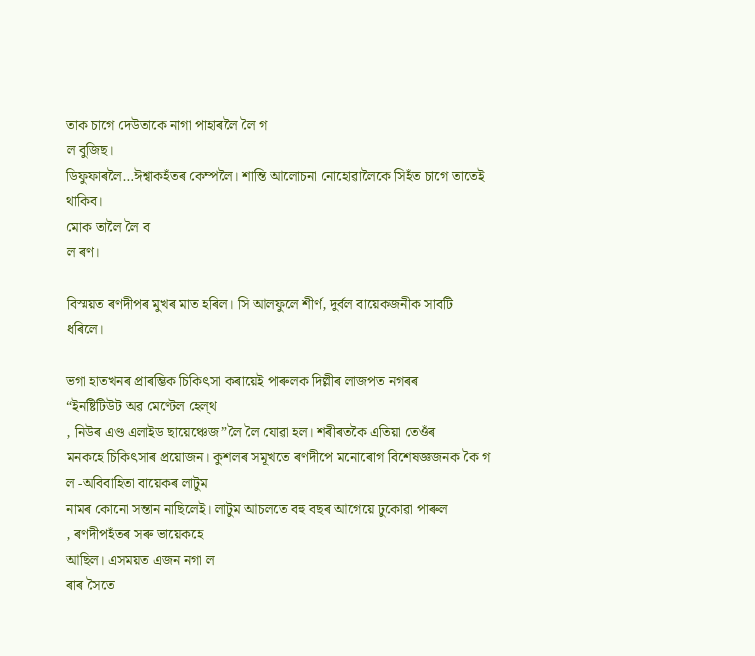তাক চাগে দেউতাকে নাগা পাহাৰলৈ লৈ গ
ল বুজিছ।
ডিফুফাৰলৈ…ঈশ্বাকহঁতৰ কেম্পলৈ। শান্তি আলোচনা নোহোৱালৈকে সিহঁত চাগে তাতেই থাকিব।
মোক তালৈ লৈ ব
ল ৰণ।

বিস্ময়ত ৰণদীপৰ মুখৰ মাত হৰিল। সি আলফুলে শীৰ্ণ, দুৰ্বল বায়েকজনীক সাবটি
ধৰিলে।

ভগা হাতখনৰ প্ৰাৰম্ভিক চিকিৎসা কৰায়েই পাৰুলক দিল্লীৰ লাজপত নগৰৰ
“ইনষ্টিটিউট অৱ মেণ্টেল হেল্থ
, নিউৰ এণ্ড এলাইড ছায়েঞ্চেজ”লৈ লৈ যোৱা হল। শৰীৰতকৈ এতিয়া তেওঁৰ
মনকহে চিকিৎসাৰ প্ৰয়োজন। কুশলৰ সমূখতে ৰণদীপে মনোৰোগ বিশেষজ্ঞজনক কৈ গ
ল -অবিবাহিতা বায়েকৰ লাটুম
নামৰ কোনো সন্তান নাছিলেই। লাটুম আচলতে বহু বছৰ আগেয়ে ঢুকোৱা পাৰুল
, ৰণদীপহঁতৰ সৰু ভায়েকহে
আছিল। এসময়ত এজন নগা ল
ৰাৰ সৈতে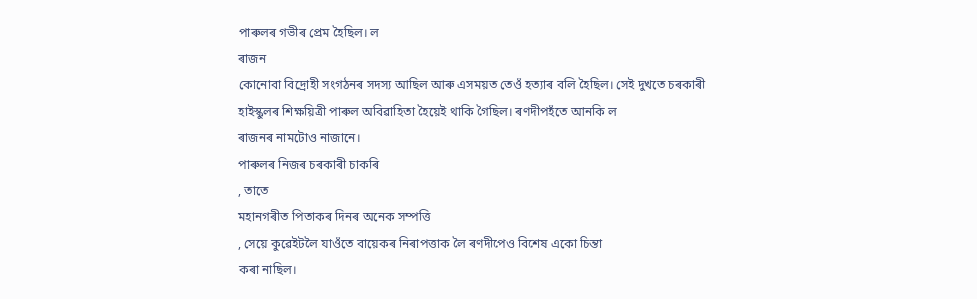পাৰুলৰ গভীৰ প্ৰেম হৈছিল। ল
ৰাজন
কোনোবা বিদ্ৰোহী সংগঠনৰ সদস্য আছিল আৰু এসময়ত তেওঁ হত্যাৰ বলি হৈছিল। সেই দুখতে চৰকাৰী
হাইস্কুলৰ শিক্ষয়িত্ৰী পাৰুল অবিৱাহিতা হৈয়েই থাকি গৈছিল। ৰণদীপহঁতে আনকি ল
ৰাজনৰ নামটোও নাজানে।
পাৰুলৰ নিজৰ চৰকাৰী চাকৰি
, তাতে
মহানগৰীত পিতাকৰ দিনৰ অনেক সম্পত্তি
, সেয়ে কুৱেইটলৈ যাওঁতে বায়েকৰ নিৰাপত্তাক লৈ ৰণদীপেও বিশেষ একো চিন্তা
কৰা নাছিল।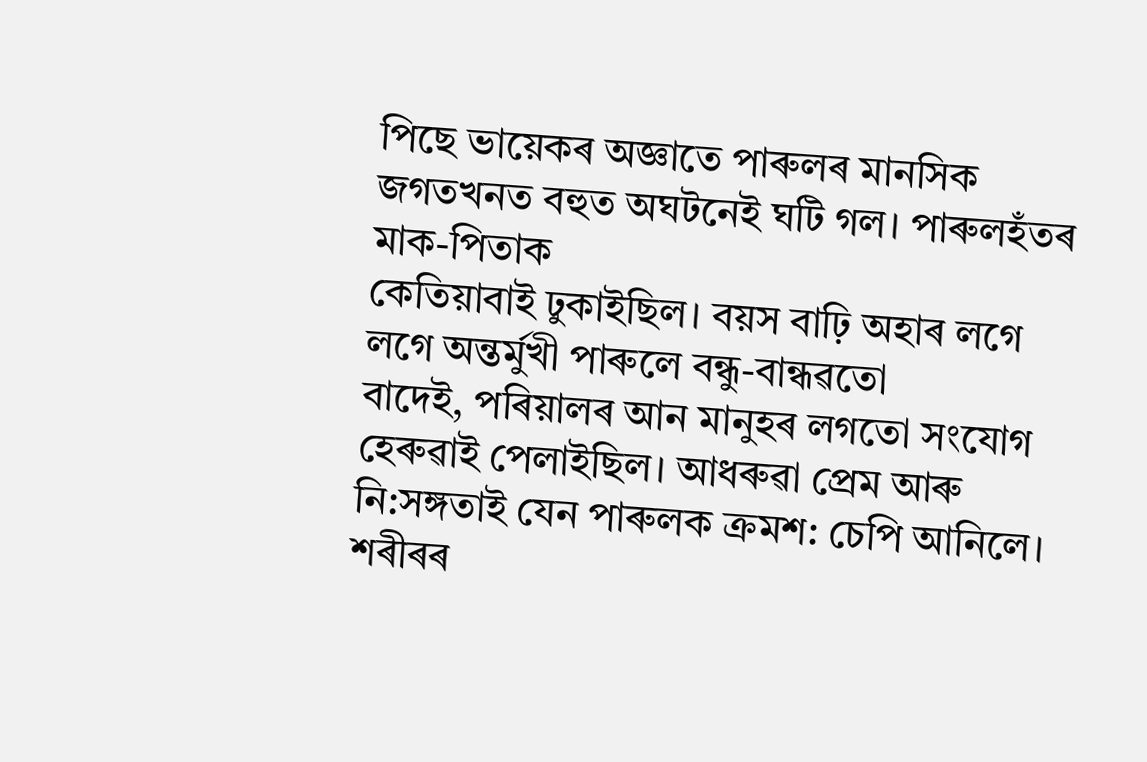পিছে ভায়েকৰ অজ্ঞাতে পাৰুলৰ মানসিক জগতখনত বহুত অঘটনেই ঘটি গল। পাৰুলহঁতৰ মাক-পিতাক
কেতিয়াবাই ঢুকাইছিল। বয়স বাঢ়ি অহাৰ লগে লগে অন্তৰ্মুখী পাৰুলে বন্ধু-বান্ধৱতো
বাদেই, পৰিয়ালৰ আন মানুহৰ লগতো সংযোগ হেৰুৱাই পেলাইছিল। আধৰুৱা প্ৰেম আৰু
নি:সঙ্গতাই যেন পাৰুলক ক্ৰমশ: চেপি আনিলে। শৰীৰৰ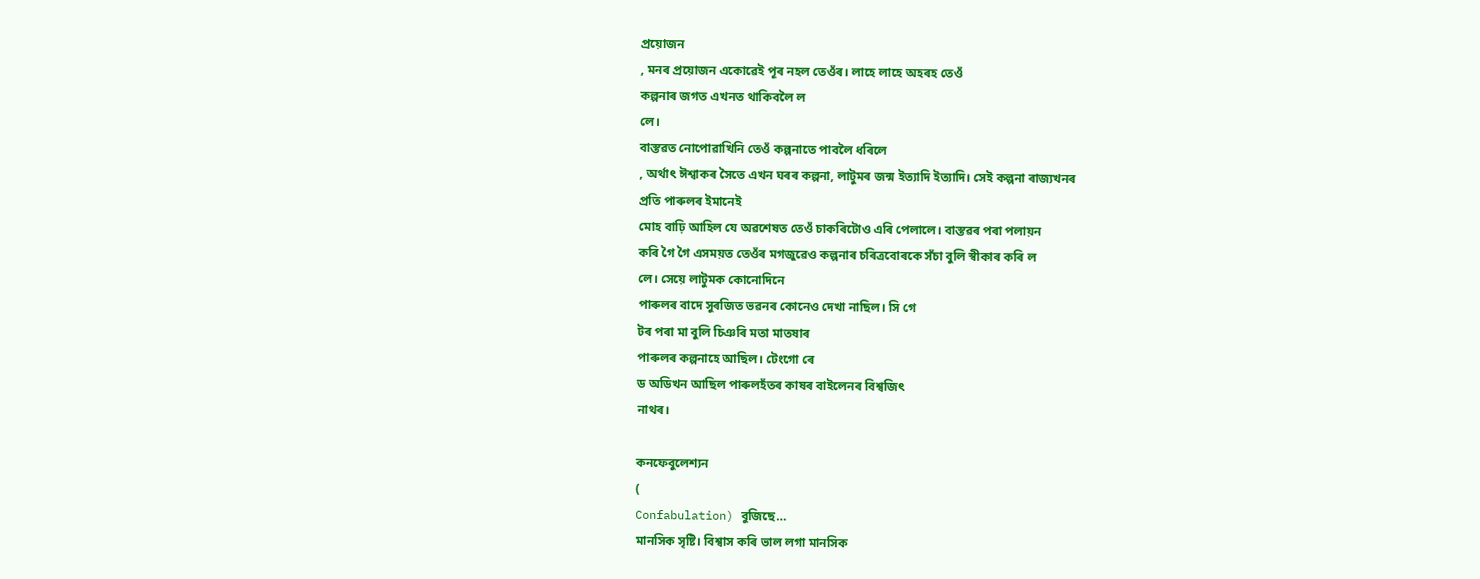প্ৰয়োজন
, মনৰ প্ৰয়োজন একোৱেই পূৰ নহল তেওঁৰ। লাহে লাহে অহৰহ তেওঁ
কল্পনাৰ জগত এখনত থাকিবলৈ ল
লে।
বাস্তৱত নোপোৱাখিনি তেওঁ কল্পনাতে পাবলৈ ধৰিলে
, অৰ্থাৎ ঈশ্বাকৰ সৈতে এখন ঘৰৰ কল্পনা, লাটুমৰ জন্ম ইত্যাদি ইত্যাদি। সেই কল্পনা ৰাজ্যখনৰ
প্ৰতি পাৰুলৰ ইমানেই
মোহ বাঢ়ি আহিল যে অৱশেষত তেওঁ চাকৰিটোও এৰি পেলালে। বাস্তৱৰ পৰা পলায়ন
কৰি গৈ গৈ এসময়ত তেওঁৰ মগজুৱেও কল্পনাৰ চৰিত্ৰবোৰকে সঁচা বুলি স্বীকাৰ কৰি ল
লে। সেয়ে লাটুমক কোনোদিনে
পাৰুলৰ বাদে সুৰজিত ভৱনৰ কোনেও দেখা নাছিল। সি গে
টৰ পৰা মা বুলি চিঞৰি মতা মাতষাৰ
পাৰুলৰ কল্পনাহে আছিল। টেংগো ৰে
ড অডিখন আছিল পাৰুলহঁতৰ কাষৰ বাইলেনৰ বিশ্বজিৎ
নাথৰ।

কনফেবুলেশ্যন
(
Confabulation) বুজিছে…
মানসিক সৃষ্টি। বিশ্বাস কৰি ভাল লগা মানসিক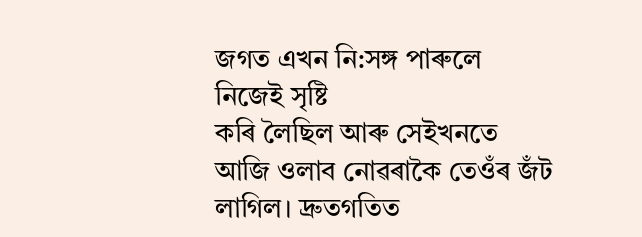জগত এখন নি:সঙ্গ পাৰুলে নিজেই সৃষ্টি
কৰি লৈছিল আৰু সেইখনতে আজি ওলাব নোৱৰাকৈ তেওঁৰ জঁট লাগিল। দ্ৰুতগতিত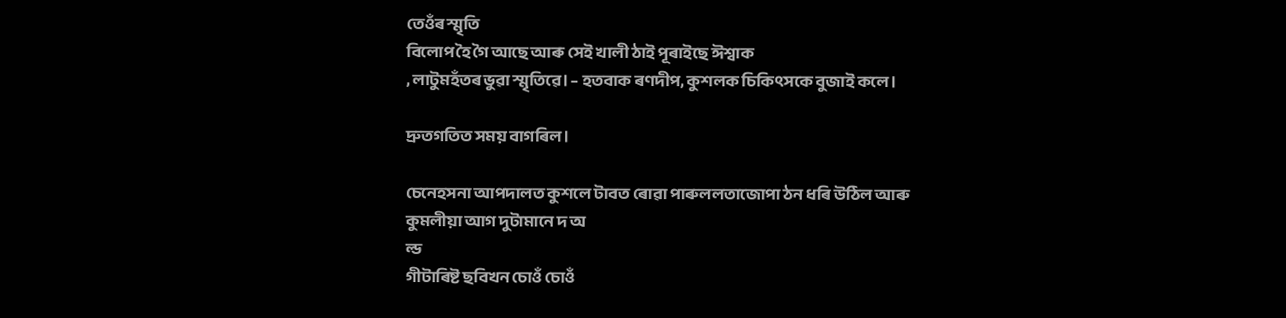তেওঁৰ স্মৃতি
বিলোপ হৈ গৈ আছে আৰু সেই খালী ঠাই পূৰাইছে ঈশ্বাক
, লাটুমহঁতৰ ভুৱা স্মৃতিৱে। – হতবাক ৰণদীপ, কুশলক চিকিৎসকে বুজাই কলে।

দ্ৰুতগতিত সময় বাগৰিল।

চেনেহসনা আপদালত কুশলে টাবত ৰোৱা পাৰুললতাজোপা ঠন ধৰি উঠিল আৰু
কুমলীয়া আগ দুটামানে দ অ
ল্ড
গীটাৰিষ্ট ছবিখন চোওঁ চোওঁ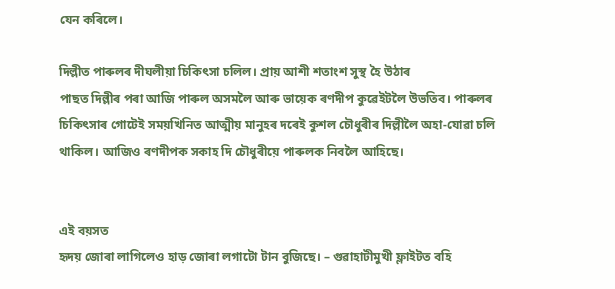যেন কৰিলে।

দিল্লীত পাৰুলৰ দীঘলীয়া চিকিৎসা চলিল। প্ৰায় আশী শতাংশ সুস্থ হৈ উঠাৰ
পাছত দিল্লীৰ পৰা আজি পাৰুল অসমলৈ আৰু ভায়েক ৰণদীপ কুৱেইটলৈ উভতিব। পাৰুলৰ
চিকিৎসাৰ গোটেই সময়খিনিত আত্মীয় মানুহৰ দৰেই কুশল চৌধুৰীৰ দিল্লীলৈ অহা-যোৱা চলি
থাকিল। আজিও ৰণদীপক সকাহ দি চৌধুৰীয়ে পাৰুলক নিবলৈ আহিছে।


এই বয়সত
হৃদয় জোৰা লাগিলেও হাড় জোৰা লগাটো টান বুজিছে। – গুৱাহাটীমুখী ফ্লাইটত বহি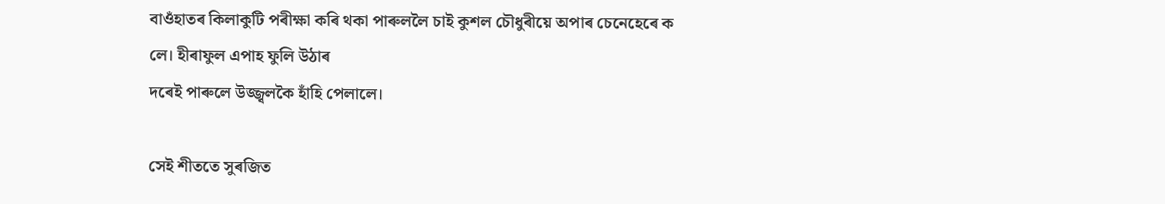বাওঁহাতৰ কিলাকুটি পৰীক্ষা কৰি থকা পাৰুললৈ চাই কুশল চৌধুৰীয়ে অপাৰ চেনেহেৰে ক
লে। হীৰাফুল এপাহ ফুলি উঠাৰ
দৰেই পাৰুলে উজ্জ্বলকৈ হাঁহি পেলালে।

সেই শীততে সুৰজিত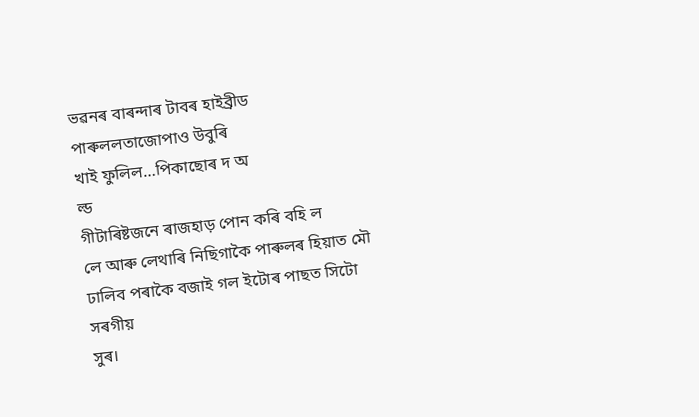ভৱনৰ বাৰন্দাৰ টাবৰ হাইব্ৰীড পাৰুললতাজোপাও উবুৰি
খাই ফুলিল…পিকাছোৰ দ অ
ল্ড
গীটাৰিষ্টজনে ৰাজহাড় পোন কৰি বহি ল
লে আৰু লেথাৰি নিছিগাকৈ পাৰুলৰ হিয়াত মৌ ঢালিব পৰাকৈ বজাই গল ইটোৰ পাছত সিটো সৰগীয়
সুৰ।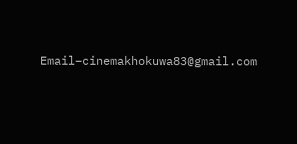Email–cinemakhokuwa83@gmail.com